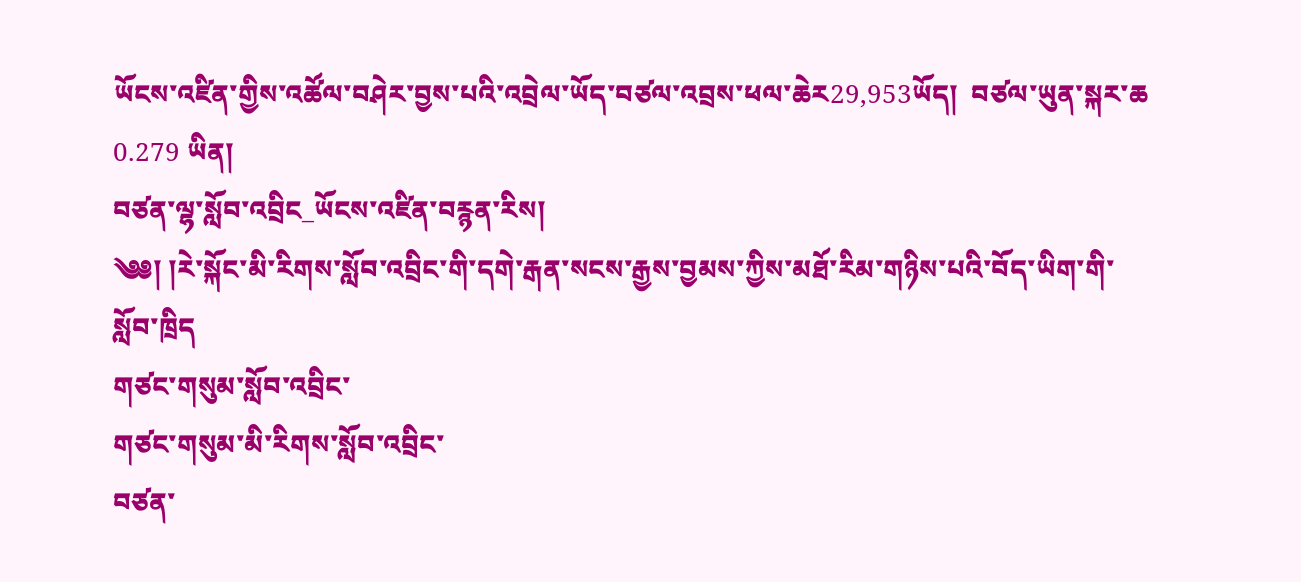ཡོངས་འཛིན་གྱིས་འཚོལ་བཤེར་བྱས་པའི་འབྲེལ་ཡོད་བཙལ་འབྲས་ཕལ་ཆེར29,953ཡོད།  བཙལ་ཡུན་སྐར་ཆ 0.279 ཡིན།
བཙན་ལྷ་སློབ་འབྲིང_ཡོངས་འཛིན་བརྙན་རིས།
༄༅། །རེ་སྐོང་མི་རིགས་སློབ་འབྲིང་གི་དགེ་རྒན་སངས་རྒྱས་བྱམས་ཀྱིས་མཐོ་རིམ་གཉིས་པའི་བོད་ཡིག་གི་སློབ་ཁྲིད
གཙང་གསུམ་སློབ་འབྲིང་
གཙང་གསུམ་མི་རིགས་སློབ་འབྲིང་
བཙན་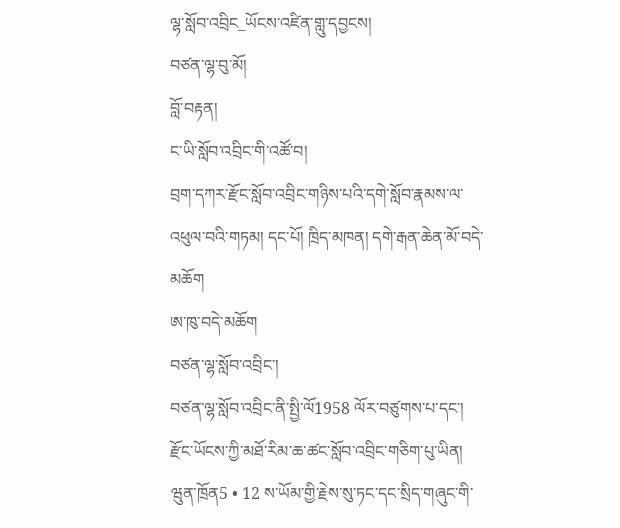ལྷ་སློབ་འབྲིང_ཡོངས་འཛིན་གླུ་དབྱངས།
བཙན་ལྷ་བུ་མོ།
བློ་བརྟན།
ང་ཡི་སློབ་འབྲིང་གི་འཚོ་བ།
བྲག་དཀར་རྫོང་སློབ་འབྲིང་གཉིས་པའི་དགེ་སློབ་རྣམས་ལ་འཕུལ་བའི་གཏམ། དང་པོ། ཁྲིད་མཁན། དགེ་རྒན་ཆེན་མོ་བདེ་མཆོག
ཨ་ཁུ་བདེ་མཆོག
བཙན་ལྷ་སློབ་འབྲིང་།
བཙན་ལྷ་སློབ་འབྲིང་ནི་སྤྱི་ལོ1958 ལོར་བཙུགས་པ་དང་། རྫོང་ཡོངས་ཀྱི་མཐོ་རིམ་ཆ་ཚང་སློབ་འབྲིང་གཅིག་པུ་ཡིན། ཝུན་ཁྲོན5 • 12 ས་ཡོམ་གྱི་རྗེས་སུ་ཏང་དང་སྲིད་གཞུང་གི་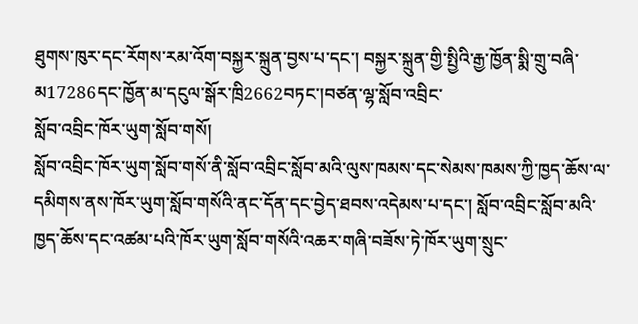ཐུགས་ཁུར་དང་རོགས་རམ་འོག་བསྐྱར་སྐྲུན་བྱས་པ་དང་། བསྐྱར་སྐྲུན་གྱི་སྤྱིའི་རྒྱ་ཁྱོན་སྨི་གྲུ་བཞི་མ17286དང་ཁྱོན་མ་དངུལ་སྒོར་ཁྲི2662བཏང་།བཙན་ལྷ་སློབ་འབྲིང་
སློབ་འབྲིང་ཁོར་ཡུག་སློབ་གསོ།
སློབ་འབྲིང་ཁོར་ཡུག་སློབ་གསོ་ནི་སློབ་འབྲིང་སློབ་མའི་ལུས་ཁམས་དང་སེམས་ཁམས་ཀྱི་ཁྱད་ཆོས་ལ་དམིགས་ནས་ཁོར་ཡུག་སློབ་གསོའི་ནང་དོན་དང་བྱེད་ཐབས་འདེམས་པ་དང་། སློབ་འབྲིང་སློབ་མའི་ཁྱད་ཆོས་དང་འཚམ་པའི་ཁོར་ཡུག་སློབ་གསོའི་འཆར་གཞི་བཟོས་ཏེ་ཁོར་ཡུག་སྲུང་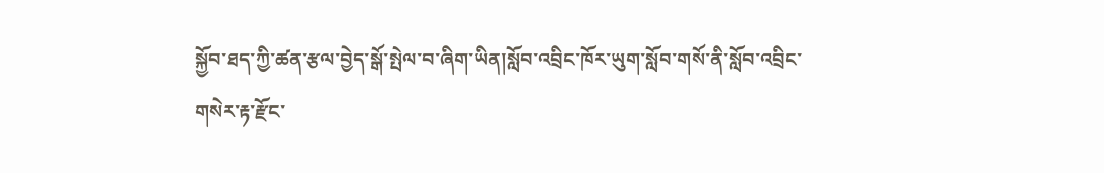སྐྱོབ་ཐད་ཀྱི་ཚན་རྩལ་བྱེད་སྒོ་སྤེལ་བ་ཞིག་ཡིན།སློབ་འབྲིང་ཁོར་ཡུག་སློབ་གསོ་ནི་སློབ་འབྲིང་
གསེར་རྟ་རྫོང་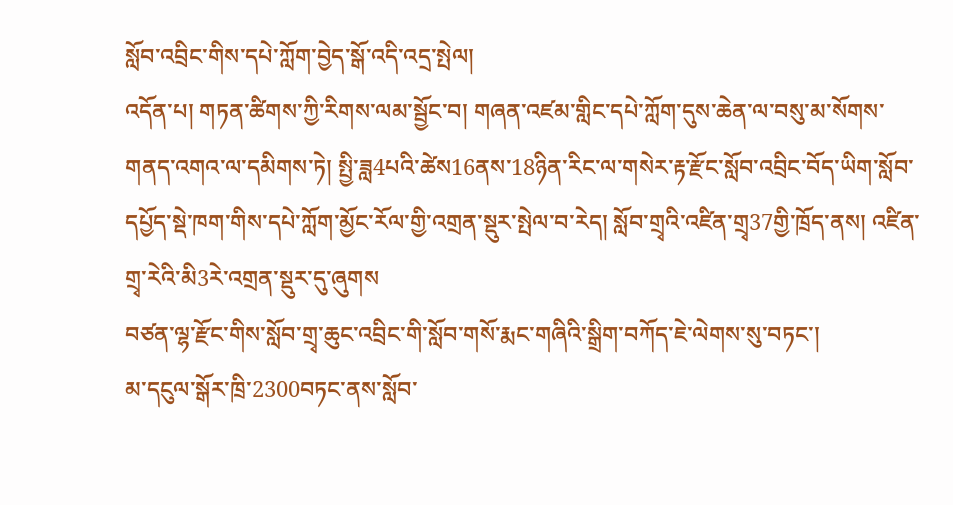སློབ་འབྲིང་གིས་དཔེ་ཀློག་བྱེད་སྒོ་འདི་འདྲ་སྤེལ།
འདོན་པ། གཏན་ཚིགས་ཀྱི་རིགས་ལམ་སྦྱོང་བ། གཞན་འཛམ་གླིང་དཔེ་ཀློག་དུས་ཆེན་ལ་བསུ་མ་སོགས་གནད་འགའ་ལ་དམིགས་ཏེ། སྤྱི་ཟླ4པའི་ཚེས16ནས་18ཉིན་རིང་ལ་གསེར་རྟ་རྫོང་སློབ་འབྲིང་བོད་ཡིག་སློབ་དཔྱོད་སྡེ་ཁག་གིས་དཔེ་ཀློག་མྱོང་རོལ་གྱི་འགྲན་སྡུར་སྤེལ་བ་རེད། སློབ་གྲྭའི་འཛིན་གྲྭ37གྱི་ཁྲོད་ནས། འཛིན་གྲྭ་རེའི་མི3རེ་འགྲན་སྡུར་དུ་ཞུགས
བཙན་ལྷ་རྫོང་གིས་སློབ་གྲྭ་ཆུང་འབྲིང་གི་སློབ་གསོ་རྨང་གཞིའི་སྒྲིག་བཀོད་ཇེ་ལེགས་སུ་བཏང་།
མ་དངུལ་སྒོར་ཁྲི་2300བཏང་ནས་སློབ་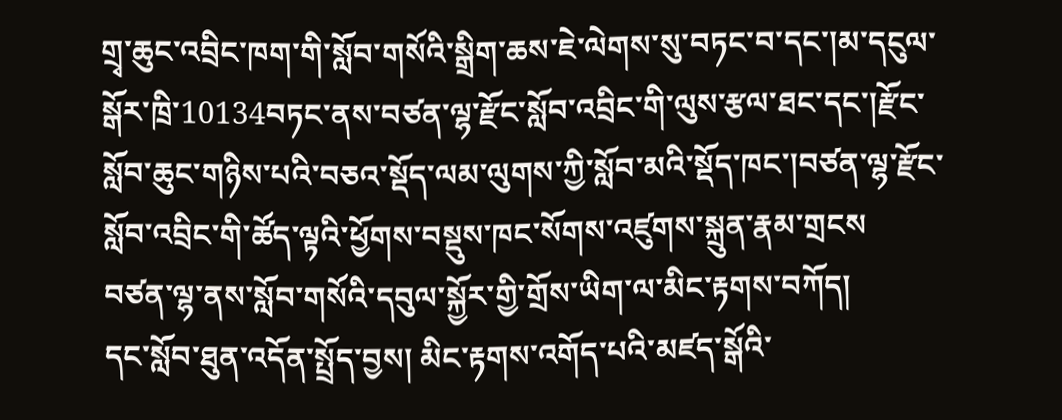གྲྭ་ཆུང་འབྲིང་ཁག་གི་སློབ་གསོའི་སྒྲིག་ཆས་ཇེ་ལེགས་སུ་བཏང་བ་དང་།མ་དངུལ་སྒོར་ཁྲི་10134བཏང་ནས་བཙན་ལྷ་རྫོང་སློབ་འབྲིང་གི་ལུས་རྩལ་ཐང་དང་།རྫོང་སློབ་ཆུང་གཉིས་པའི་བཅའ་སྡོད་ལམ་ལུགས་ཀྱི་སློབ་མའི་སྡོད་ཁང་།བཙན་ལྷ་རྫོང་སློབ་འབྲིང་གི་ཚོད་ལྟའི་ཕྱོགས་བསྡུས་ཁང་སོགས་འཛུགས་སྐྲུན་རྣམ་གྲངས
བཙན་ལྷ་ནས་སློབ་གསོའི་དབུལ་སྐྱོར་གྱི་གྲོས་ཡིག་ལ་མིང་རྟགས་བཀོད།
དང་སློབ་ཐུན་འདོན་སྤྲོད་བྱས། མིང་རྟགས་འགོད་པའི་མཛད་སྒོའི་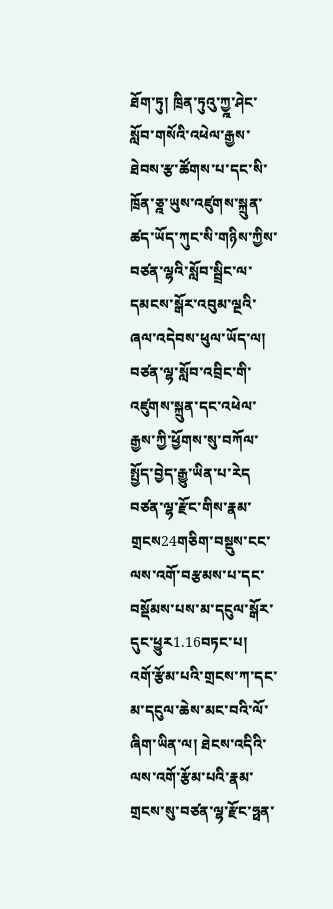ཐོག་ཏུ། ཁྲིན་ཏུའུ་ཀྱྰ་ཤེང་སློབ་གསོའི་འཕེལ་རྒྱས་ཐེབས་རྩ་ཚོགས་པ་དང་སི་ཁྲོན་ཅྰ་ཡུས་འཛུགས་སྐྲུན་ཚད་ཡོད་ཀུང་སི་གཉིས་ཀྱིས་བཙན་ལྷའི་སློབ་སྦྲིང་ལ་དམངས་སྒོར་འབུམ་ལྔའི་ཞལ་འདེབས་ཕུལ་ཡོད་ལ། བཙན་ལྷ་སློབ་འབྲིང་གི་འཛུགས་སྐྲུན་དང་འཕེལ་རྒྱས་ཀྱི་ཕྱོགས་སུ་བཀོལ་སྤྱོད་བྱེད་རྒྱུ་ཡིན་པ་རེད
བཙན་ལྷ་རྫོང་གིས་རྣམ་གྲངས24གཅིག་བསྡུས་ངང་ལས་འགོ་བརྩམས་པ་དང་བསྡོམས་པས་མ་དངུལ་སྒོར་དུང་ཕྱུར1.16བཏང་པ།
འགོ་རྩོམ་པའི་གྲངས་ཀ་དང་མ་དངུལ་ཆེས་མང་བའི་ལོ་ཞིག་ཡིན་ལ། ཐེངས་འདིའི་ལས་འགོ་རྩོམ་པའི་རྣམ་གྲངས་སུ་བཙན་ལྷ་རྫོང་ཧྥན་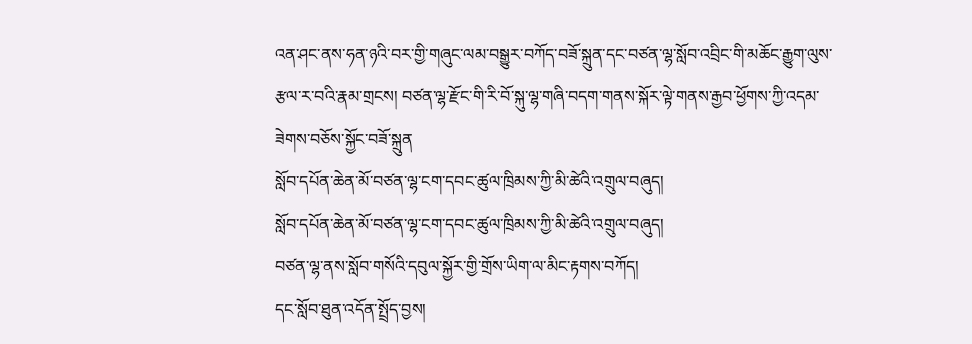འན་ཤང་ནས་ཧན་ཉའི་བར་གྱི་གཞུང་ལམ་བསྒྱུར་བཀོད་བཟོ་སྐྲུན་དང་བཙན་ལྷ་སློབ་འབྲིང་གི་མཆོང་རྒྱུག་ལུས་རྩལ་ར་བའི་རྣམ་གྲངས། བཙན་ལྷ་རྫོང་གི་རི་བོ་སྐུ་ལྷ་གཞི་བདག་གནས་སྐོར་ལྟེ་གནས་རྒྱབ་ཕྱོགས་ཀྱི་འདམ་ཟེགས་བཅོས་སྐྱོང་བཟོ་སྐྲུན
སློབ་དཔོན་ཆེན་མོ་བཙན་ལྷ་ངག་དབང་ཚུལ་ཁྲིམས་ཀྱི་མི་ཚེའི་འགྲུལ་བཞུད།
སློབ་དཔོན་ཆེན་མོ་བཙན་ལྷ་ངག་དབང་ཚུལ་ཁྲིམས་ཀྱི་མི་ཚེའི་འགྲུལ་བཞུད།
བཙན་ལྷ་ནས་སློབ་གསོའི་དབུལ་སྐྱོར་གྱི་གྲོས་ཡིག་ལ་མིང་རྟགས་བཀོད།
དང་སློབ་ཐུན་འདོན་སྤྲོད་བྱས།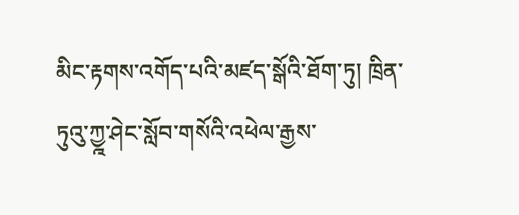མིང་རྟགས་འགོད་པའི་མཛད་སྒོའི་ཐོག་ཏུ། ཁྲིན་ཏུའུ་ཀྱྰ་ཤེང་སློབ་གསོའི་འཕེལ་རྒྱས་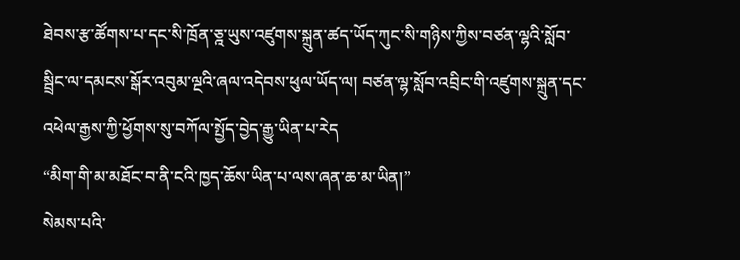ཐེབས་རྩ་ཚོགས་པ་དང་སི་ཁྲོན་ཅྰ་ཡུས་འཛུགས་སྐྲུན་ཚད་ཡོད་ཀུང་སི་གཉིས་ཀྱིས་བཙན་ལྷའི་སློབ་སྦྲིང་ལ་དམངས་སྒོར་འབུམ་ལྔའི་ཞལ་འདེབས་ཕུལ་ཡོད་ལ། བཙན་ལྷ་སློབ་འབྲིང་གི་འཛུགས་སྐྲུན་དང་འཕེལ་རྒྱས་ཀྱི་ཕྱོགས་སུ་བཀོལ་སྤྱོད་བྱེད་རྒྱུ་ཡིན་པ་རེད
“མིག་གི་མ་མཐོང་བ་ནི་ངའི་ཁྱད་ཆོས་ཡིན་པ་ལས་ཞན་ཆ་མ་ཡིན།”
སེམས་པའི་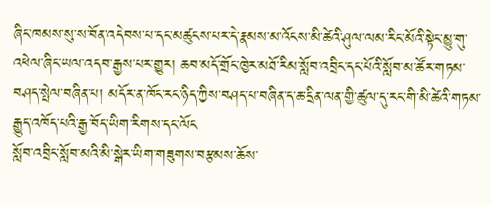ཞིང་ཁམས་སུ་ས་བོན་འདེབས་པ་དང་མཚུངས་པར་དེ་རྣམས་མ་འོངས་མི་ཚེའི་ཤུལ་ལམ་རིང་མོའི་སྟེང་མྱུ་གུ་འཕེལ་ཞིང་ཡལ་འདབ་རྒྱས་པར་གྱུར། ཆབ་མདོ་གྲོང་ཁྱེར་མཐོ་རིམ་སློབ་འབྲིང་དང་པོའི་སློབ་མ་ཚོར་གཏམ་བཤད་སྤེལ་བཞིན་པ། མདོར་ན་ཁོང་རང་ཉིད་ཀྱིས་བཤད་པ་བཞིན་ད་ཆ་དྲིན་ལན་གྱི་ཚུལ་དུ་རང་གི་མི་ཚེའི་གཏམ་རྒྱུད་འཁོད་པའི་རྒྱ་བོད་ཡིག་རིགས་དང་ལོང
སློབ་འབྲིང་སློབ་མའི་མི་སྒེར་ཡིག་གཟུགས་བརྩམས་ཆོས་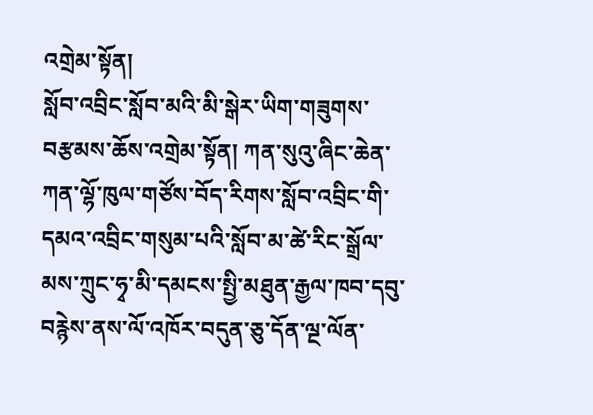འགྲེམ་སྟོན།
སློབ་འབྲིང་སློབ་མའི་མི་སྒེར་ཡིག་གཟུགས་བརྩམས་ཆོས་འགྲེམ་སྟོན། ཀན་སུའུ་ཞིང་ཆེན་ཀན་ལྷོ་ཁུལ་གཙོས་བོད་རིགས་སློབ་འབྲིང་གི་དམའ་འབྲིང་གསུམ་པའི་སློབ་མ་ཚེ་རིང་སྒྲོལ་མས་ཀྲུང་ཧྭ་མི་དམངས་སྤྱི་མཐུན་རྒྱལ་ཁབ་དབུ་བརྙེས་ནས་ལོ་འཁོར་བདུན་ཅུ་དོན་ལྔ་ལོན་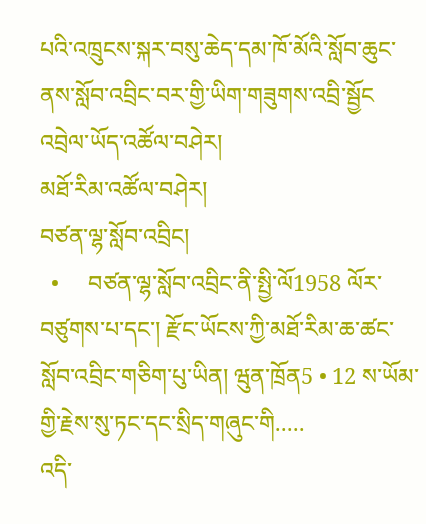པའི་འཁྲུངས་སྐར་བསུ་ཆེད་དམ་ཁོ་མོའི་སློབ་ཆུང་ནས་སློབ་འབྲིང་བར་གྱི་ཡིག་གཟུགས་འབྲི་སྦྱོང
འབྲེལ་ཡོད་འཚོལ་བཤེར།
མཐོ་རིམ་འཚོལ་བཤེར།
བཙན་ལྷ་སློབ་འབྲིང།
  •     བཙན་ལྷ་སློབ་འབྲིང་ནི་སྤྱི་ལོ1958 ལོར་བཙུགས་པ་དང་། རྫོང་ཡོངས་ཀྱི་མཐོ་རིམ་ཆ་ཚང་སློབ་འབྲིང་གཅིག་པུ་ཡིན། ཝུན་ཁྲོན5 • 12 ས་ཡོམ་གྱི་རྗེས་སུ་ཏང་དང་སྲིད་གཞུང་གི.....
འདི་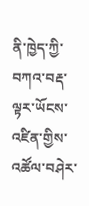ནི་ཁྱེད་ཀྱི་བཀའ་བརྡ་ལྟར་ཡོངས་འཛིན་གྱིས་འཚོལ་བཤེར་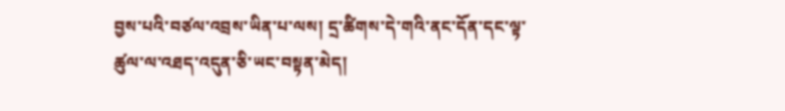བྱས་པའི་བཙལ་འབྲས་ཡིན་པ་ལས། དྲ་ཚིགས་དེ་གའི་ནང་དོན་དང་ལྟ་ཚུལ་ལ་འཐད་འདུན་ཅི་ཡང་བསྟན་མེད།